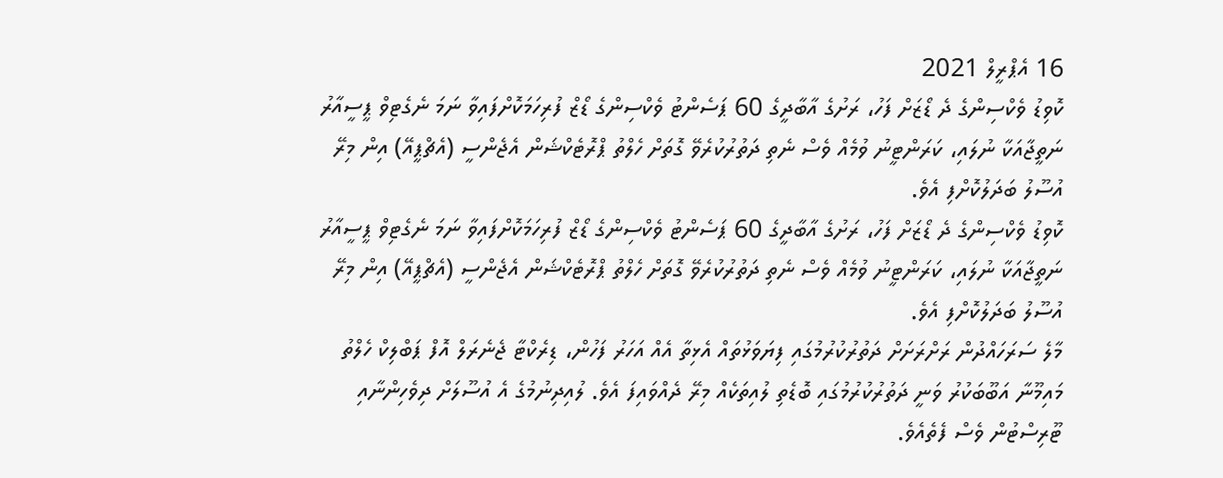16 އެޕްރީލް 2021
ކޮވިޑު ވެކްސިންގެ ދެ ޑޯޒަށް ފަހު، ރަށުގެ އާބާދީގެ 60 ޕަސެންޓު ވެކްސިންގެ ޑޯޒް ފުރިހަމަކޮށްފައިވާ ނަމަ ނެގެޓިވް ޕީސީއާރު ނަތީޖާއަކާ ނުލައި، ކަރަންޓީނު ވުމެއް ވެސް ނެތި ދަތުރުކުރެވޭ ގޮތަށް ހެލްތު ޕްރޮޓެކްޝަން އެޖެންސީ (އެޗްޕީއޭ) އިން މިރޭ އުސޫލު ބަދަލުކޮށްފި އެވެ.
ކޮވިޑު ވެކްސިންގެ ދެ ޑޯޒަށް ފަހު، ރަށުގެ އާބާދީގެ 60 ޕަސެންޓު ވެކްސިންގެ ޑޯޒް ފުރިހަމަކޮށްފައިވާ ނަމަ ނެގެޓިވް ޕީސީއާރު ނަތީޖާއަކާ ނުލައި، ކަރަންޓީނު ވުމެއް ވެސް ނެތި ދަތުރުކުރެވޭ ގޮތަށް ހެލްތު ޕްރޮޓެކްޝަން އެޖެންސީ (އެޗްޕީއޭ) އިން މިރޭ އުސޫލު ބަދަލުކޮށްފި އެވެ.
މާލެ ސަރަހައްދުން ރަށްރަށަށް ދަތުރުކުރުމުގައި ފިޔަވަޅުތައް އެޅިތާ އެއް އަހަރު ފަހުން، ޑިރެކްޓާ ޖެނެރަލް އޮފް ޕަބްލިކް ހެލްތު މައިމޫނާ އަބޫބަކުރު ވަނީ ދަތުރުކުރުމުގައި ބޮޑެތި ލުއިތަކެއް މިރޭ ދެއްވައިފަ އެވެ. ލުއިދިނުމުގެ އެ އުސޫލަށް ދިވެހިންނާއި ޓޫރިސްޓުން ވެސް ފެތެއެވެ.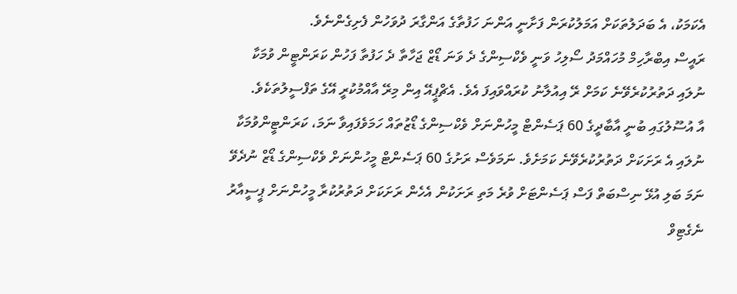އެކަމަކު، އެ ބަދަލުތަކަށް އަމަލުކުރަން ފަށާނީ އަންނަ ހަފުތާގެ އަންގާރަ ދުވަހުން ފެށިގެންނެވެ.
ރައީސް އިބްރާހިމް މުހައްމަދު ސޯލިހު ވަނީ ވެކްސިންގެ ދެ ވަނަ ޑޯޒް ޖަހާތާ ދެ ހަފުތާ ފަހުން ކަރަންޓީން ވުމަކާ ނުލައި ދަތުރުކުރެވޭނެ ކަމަށް ރޭ އިއުލާނު ކުރައްވައިފަ އެވެ. އެޗްޕީއޭ އިން މިރޭ އާއްމުކުރީ އޭގެ ތަފްސީލުތަކެވެ.
އާ އުސޫލުގައި ބުނީ އާބާދީގެ 60 ޕަސެންޓް މީހުންނަށް ވެކްސިންގެ ޑޯޒުތައް ހަމަވެފައިވާ ނަމަ، ކަރަންޓީންވުމަކާ ނުލައި އެ ރަށަކަށް ދަތުރުކުރެވޭނެ ކަމަށެވެ. ނަމަވެސް ރަށުގެ 60 ޕަސެންޓް މީހުންނަށް ވެކްސިންގެ ޑޯޒް ނުދެވޭ ނަމަ ބަލި އުޅޭ ނިސްބަތް ފަސް ޕަސެންޓަށް ވުރެ މަތި ރަށަކުން އެހެން ރަށަކަށް ދަތުރުކުރާ މީހުންނަށް ޕީސީއާރު ނެގެޓިވް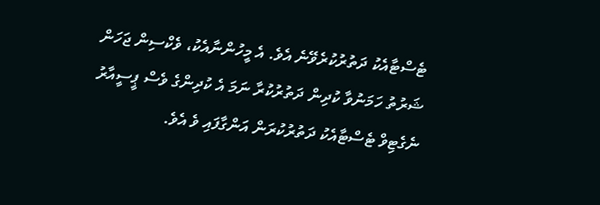ޓެސްޓާއެކު ދަތުރުކުރެވޭނެ އެވެ. އެ މީހުންނާއެކު، ވެކްސިން ޖަހަން ޝަރުތު ހަމަނުވާ ކުދިން ދަތުރުކުރާ ނަމަ އެ ކުދިންގެ ވެސް ޕީސީއާރު ނެގެޓިވް ޓެސްޓާއެކު ދަތުރުކުރަން އަންގާފައި ވެ އެވެ.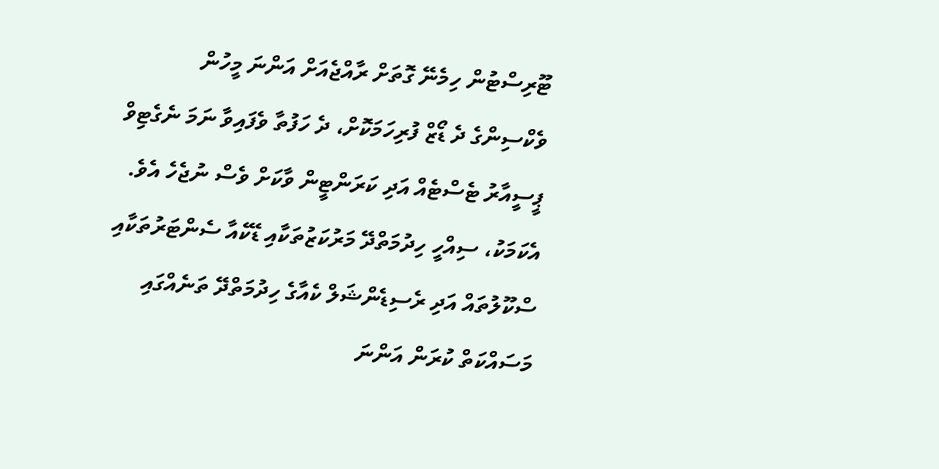ޓޫރިސްޓުން ހިމެނޭ ގޮތަށް ރާއްޖެއަށް އަންނަ މީހުން ވެކްސިންގެ ދެ ޑޯޒް ފުރިހަމަކޮށް، ދެ ހަފުތާ ވެފައިވާ ނަމަ ނެގެޓިވް ޕީސީއާރު ޓެސްޓެއް އަދި ކަރަންޓީން ވާކަށް ވެސް ނުޖެހެ އެވެ. އެކަމަކު، ސިއްހީ ހިދުމަތްދޭ މަރުކަޒުތަކާއި ޑޭކެއާ ސެންޓަރުތަކާއި ސްކޫލުތައް އަދި ރެސިޑެންޝަލް ކެއާގެ ހިދުމަތްދޭ ތަނެއްގައި މަސައްކަތް ކުރަން އަންނަ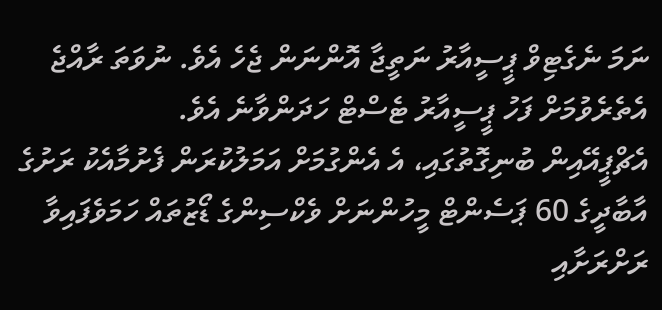ނަމަ ނެގެޓިވް ޕީސީއާރު ނަތީޖާ އޮންނަން ޖެހެ އެވެ. ނުވަތަ ރާއްޖެ އެތެރެވުމަށް ފަހު ޕީސީއާރު ޓެސްޓް ހަދަންވާނެ އެވެ.
އެޗްޕީއޭއިން ބުނިގޮތުގައި، އެ އެންގުމަށް އަމަލުކުރަން ފެށުމާއެކު ރަށުގެ އާބާދީގެ 60 ޕަސެންޓް މީހުންނަށް ވެކްސިންގެ ޑޯޒުތައް ހަމަވެފައިވާ ރަށްރަށާއި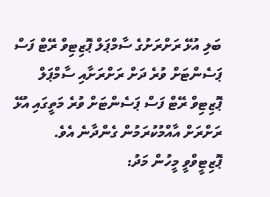ބަލި އުޅޭ ރަށްރަށުގެ ސާމްޕަލް ޕޮޒިޓިވް ރޭޓް ފަސް ޕަސެންޓަށް ވުރެ ދަށް ރަށްރަށާއި ސާމްޕަލް ޕޮޒިޓިވް ރޭޓް ފަސް ޕަސެންޓަށް ވުރެ މަތީގައި އުޅޭ ރަށްރަށް އާއްމުކުރަމުން ގެންދާނެ އެވެ.
ޕޮޒިޓީވްވީ މީހުން މަދު: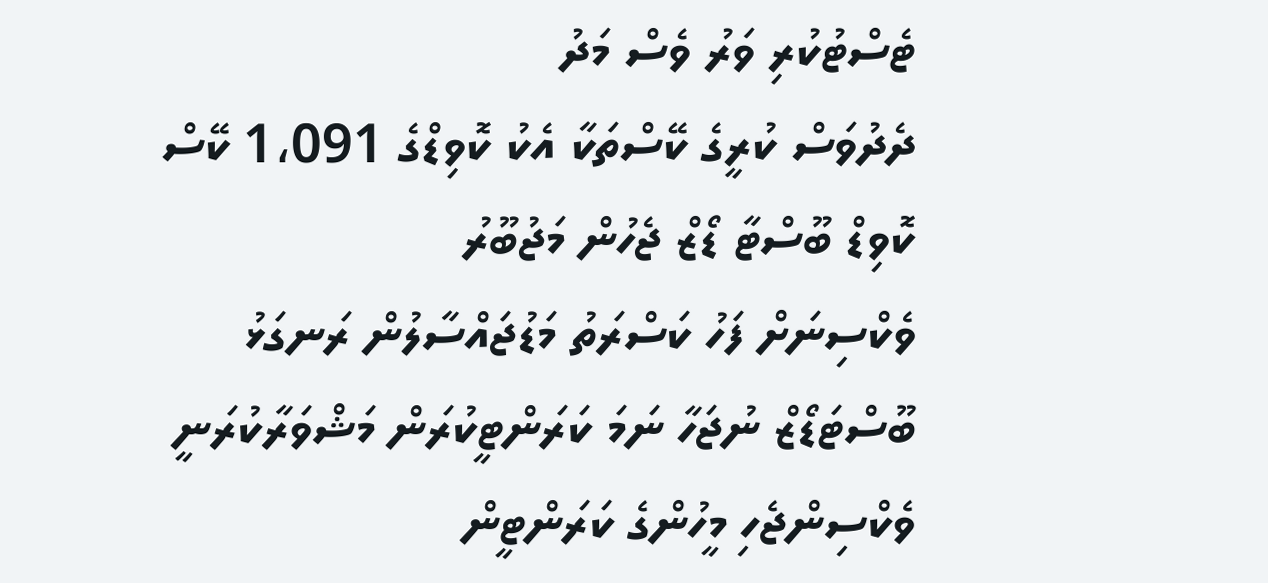ޓެސްޓުކުރި ވަރު ވެސް މަދު
ދެދުވަސް ކުރީގެ ކޭސްތަކާ އެކު ކޮވިޑްގެ 1،091 ކޭސް
ކޮވިޑް ބޫސްޓާ ޑޯޒް ޖެހުން މަޖުބޫރު
ވެކްސިނަށް ފަހު ކަސްރަތު މަޑުޖައްސާލުން ރަނގަޅު
ބޫސްޓަޑޯޒް ނުޖަހާ ނަމަ ކަރަންޓީކުރަން މަޝްވަރާކުރަނީ
ވެކްސިންޖެހި މީހުންގެ ކަރަންޓީން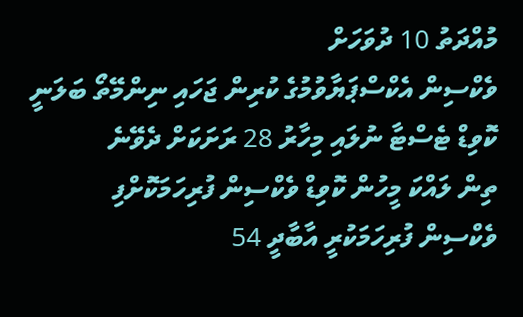މުއްދަތު 10 ދުވަހަށް
ވެކްސިން އެކްސްޕަޔާވުމުގެ ކުރިން ޖަހައި ނިންމޭތޯ ބަލަނީ
ކޮވިޑް ޓެސްޓާ ނުލައި މިހާރު 28 ރަށަކަށް ދެވޭނެ
ތިން ލައްކަ މީހުން ކޮވިޑް ވެކްސިން ފުރިހަމަކޮށްފި
ވެކްސިން ފުރިހަމަކުރީ އާބާދީ 54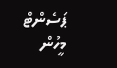ޕަސެންޓް މީހުން